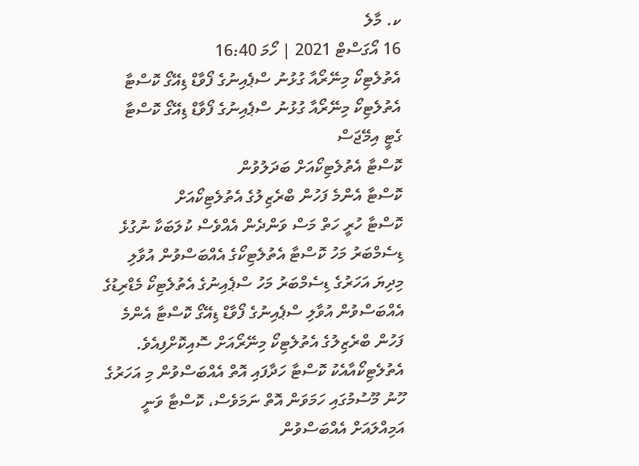ކ. މާލެ
16 އޯގަސްޓް 2021 | ހޯމަ 16:40
އެތުލެޓިކޯ މިނޭރޯއާ ގުޅުނު ސްޕެއިނުގެ ފޯވާޑް ޑިއޭގޯ ކޮސްޓާ
އެތުލެޓިކޯ މިނޭރޯއާ ގުޅުނު ސްޕެއިނުގެ ފޯވާޑް ޑިއޭގޯ ކޮސްޓާ
ގެޓީ އިމޭޖަސް
ކޮސްޓާ އެތުލެޓިކޯއަށް ބަދަލުވުން
ކޮސްޓާ އެންމެ ފަހުން ބްރެޒިލުގެ އެތުލެޓިކޯއަށް
ކޮސްޓާ ހުރީ ހަތް މަސް ވަންދެން އެއްވެސް ކުލަބަކާ ނުގުޅެ
ޑިސެމްބަރު މަހު ކޮސްޓާ އެތުލެޓިކޯގެ އެއްބަސްވުން އުވާލި
މިދިޔަ އަހަރުގެ ޑިސެމްބަރު މަހު ސްޕެއިނުގެ އެތުލެޓިކޯ މެޑްރިޑުގެ އެއްބަސްވުން އުވާލި ސްޕެއިނުގެ ފޯވާޑް ޑިއޭގޯ ކޮސްޓާ އެންމެ ފަހުން ބްރެޒިލުގެ އެތުލެޓިކޯ މިނޭރޯއަށް ސޮއިކޮށްފިއެވެ.
އެތުލެޓިކޯއާއެކު ކޮސްޓާ ހަދާފައި އޮތް އެއްބަސްވުން މި އަހަރުގެ ހޫނު މޫސުމުގައި ހަމަވަން އޮތް ނަމަވެސް، ކޮސްޓާ ވަނީ އަމިއްލައަށް އެއްބަސްވުން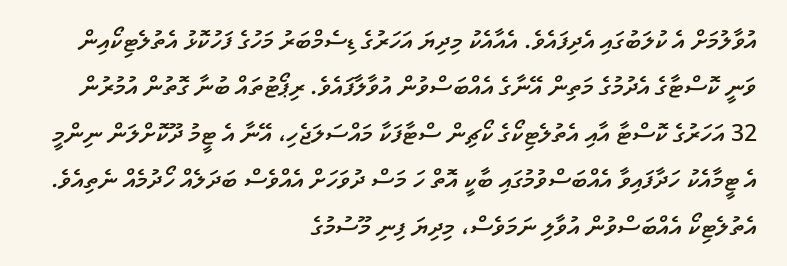އުވާލުމަށް އެ ކުލަބުގައި އެދިފައެވެ. އެއާއެކު މިދިޔަ އަހަރުގެ ޑިސެމްބަރު މަހުގެ ފަހުކޮޅު އެތުލެޓިކޯއިން ވަނީ ކޮސްޓާގެ އެދުމުގެ މަތިން އޭނާގެ އެއްބަސްވުން އުވާލާފައެވެ. ރިޕޯޓުތައް ބުނާ ގޮތުން އުމުރުން 32 އަހަރުގެ ކޮސްޓާ އާއި އެތުލެޓިކޯގެ ކޯޗިން ސްޓާފަކާ މައްސަލަޖެހި، އޭނާ އެ ޓީމު ދޫކޮށްލަން ނިންމީ އެ ޓީމާއެކު ހަދާފައިވާ އެއްބަސްވުމުގައި ބާކީ އޮތް ހަ މަސް ދުވަހަށް އެއްވެސް ބަދަލެއް ހޯދުމެއް ނެތިއެވެ.
އެތުލެޓިކޯ އެއްބަސްވުން އުވާލި ނަމަވެސް، މިދިޔަ ފިނި މޫސުމުގެ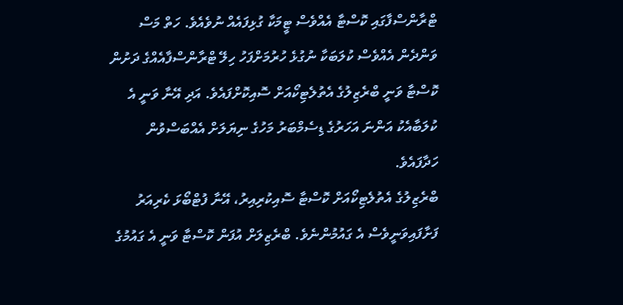ޓްރާންސްފާގައި ކޮސްޓާ އެއްވެސް ޓީމަކާ ގުޅިފައެއް ނުވެއެވެ. ހަތް މަސް ވަންދެން އެއްވެސް ކުލަބަކާ ނުގުޅެ ހުރުމަށްފަހު ހިލޭ ޓްރާންސްފާއެއްގެ ދަށުން ކޮސްޓާ ވަނީ ބްރެޒިލުގެ އެތުލެޓިކޯއަށް ސޮއިކޮށްފައެވެ. އަދި އޭނާ ވަނީ އެ ކުލަބާއެކު އަންނަ އަހަރުގެ ޑިސެމްބަރު މަހުގެ ނިޔަލަށް އެއްބަސްވުން ހަދާފައެވެ.
ބްރެޒިލުގެ އެތުލެޓިކޯއަށް ކޮސްޓާ ސޮއިކުރިއިރު، އޭނާ ފުޓްބޯޅަ ކެރިއަރު ފަށާފައިވަނީވެސް އެ ގައުމުންނެވެ. ބްރެޒިލަށް އުފަން ކޮސްޓާ ވަނީ އެ ގައުމުގެ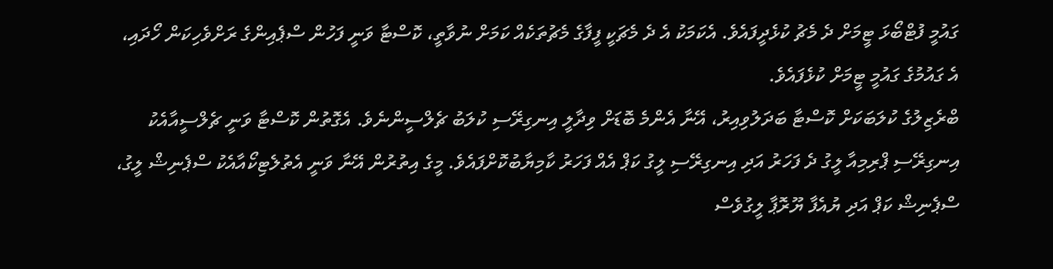ގައުމީ ފުޓްބޯޅަ ޓީމަށް ދެ މެޗު ކުޅެދީފައެވެ. އެކަމަކު އެ ދެ މެޗަކީ ފީފާގެ މެޗުތަކެއް ކަމަށް ނުވާތީ، ކޮސްޓާ ވަނީ ފަހުން ސްޕެއިންގެ ރަށްވެހިކަން ހޯދައި، އެ ގައުމުގެ ގައުމީ ޓީމަށް ކުޅެފައެވެ.
ބްރެޒިލުގެ ކުލަބަކަށް ކޮސްޓާ ބަދަލުވިއިރު، އޭނާ އެންމެ ބޮޑަށް ވިދާލީ އިނގިރޭސި ކުލަބު ޗެލްސީންނެވެ. އެގޮތުން ކޮސްޓާ ވަނީ ޗެލްސީއާއެކު އިނގިރޭސި ޕްރިމިއާ ލީގު ދެ ފަހަރު އަދި އިނގިރޭސި ލީގު ކަޕް އެއް ފަހަރު ކާމިޔާބުކޮށްފައެވެ. މީގެ އިތުރުން އޭނާ ވަނީ އެތުލެޓިކޯއާއެކު ސްޕެނިޝް ލީގު، ސްޕެނިޝް ކަޕް އަދި ޔުއެފާ ޔޫރޮޕާ ލީގުވެސް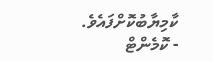ކާމިޔާބުކޮށްފައެވެ.
- ކޮމެންޓް